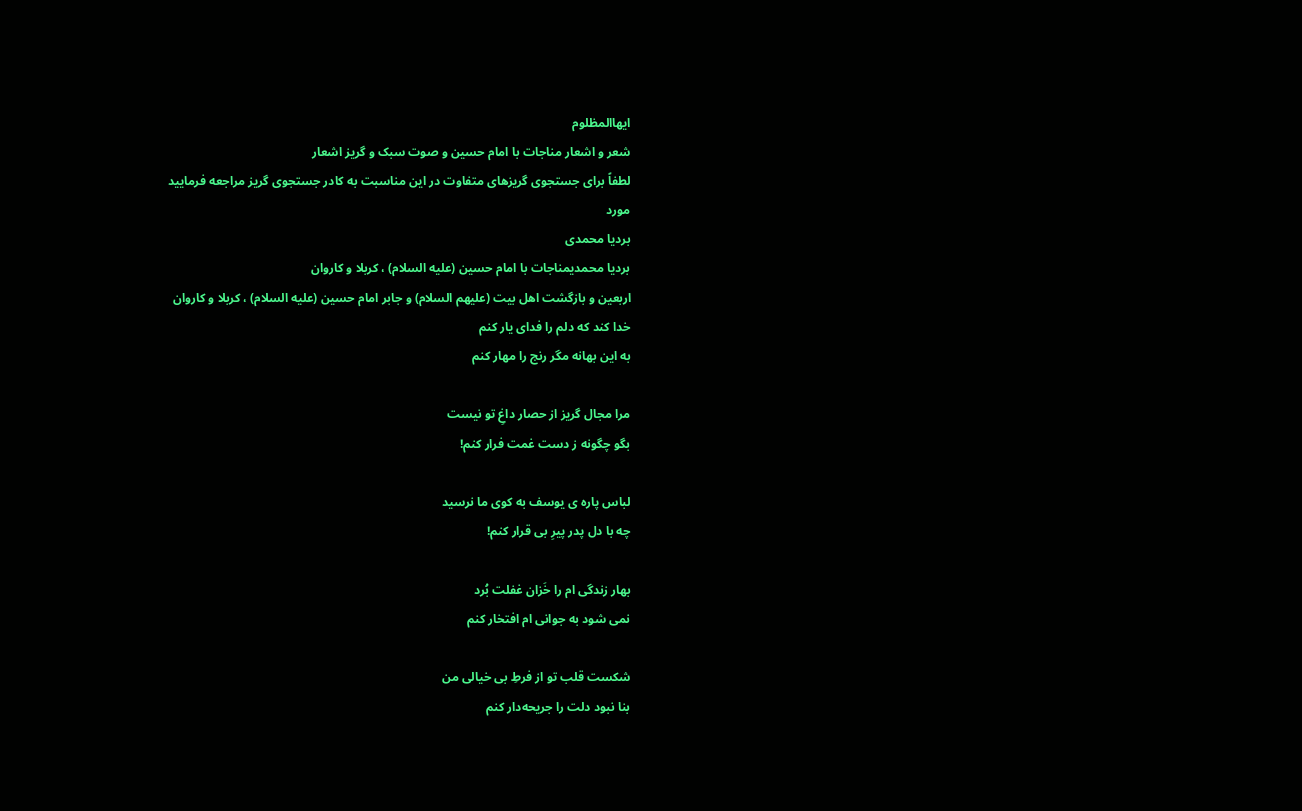ایهاالمظلوم
شعر و اشعار مناجات با امام حسین و صوت سبک و گریز اشعار
لطفاً برای جستجوی گریزهای متفاوت در این مناسبت به کادر جستجوی گریز مراجعه فرمایید
مورد
بردیا محمدی
بردیا محمدیمناجات با امام حسین (علیه السلام) ، کربلا و کاروان
اربعین و بازگشت اهل بيت (عليهم السلام) و جابر امام حسین (علیه السلام) ، کربلا و کاروان
خدا کند که دلم را فدای یار کنم
به این بهانه مگر رنج را مهار کنم

مرا مجال گریز از حصار داغِ تو نیست
بگو چگونه ز دست غمت فرار کنم!

لباس پاره ی یوسف به کوی ما نرسید
چه با دل پدر پیرِ بی قرار کنم!

بهار زندگی ام را خَزان غفلت بُرد
نمی شود به جوانی ام افتخار کنم

شکست قلب تو از فرطِ بی خیالی من
بنا نبود دلت را جریحه‌دار کنم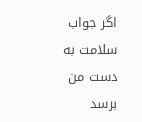اگر جواب سلامت به دست من برسد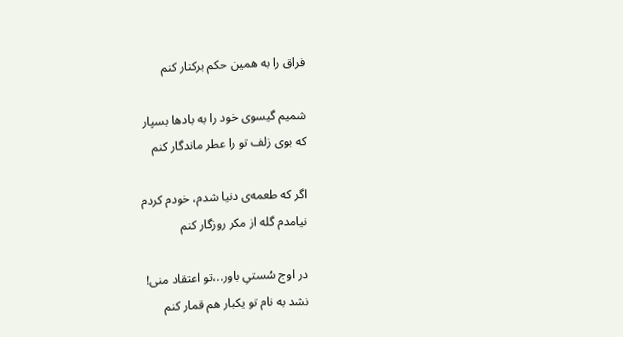فراق را به همین حکم برکنار کنم

شمیم گیسوی خود را به بادها بسپار
که بوی زلف تو را عطر ماندگار کنم

اگر که طعمه‌ی دنیا شدم، خودم کردم
نیامدم گله از مکر روزگار کنم

در اوج سُستیِ باور..،تو اعتقاد منی!
نشد به نام تو یکبار هم قمار کنم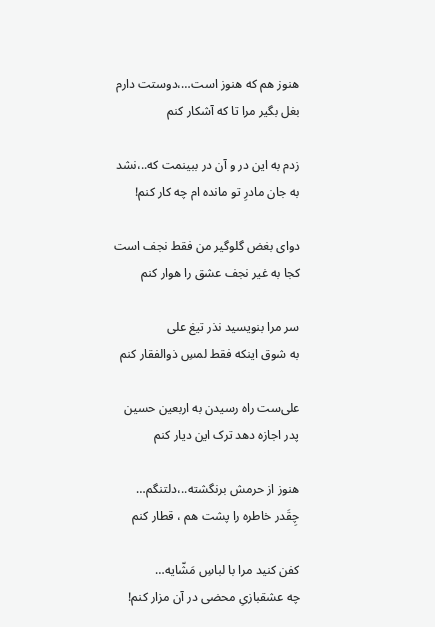هنوز هم که هنوز است…،دوستت دارم
بغل بگیر مرا تا که آشکار کنم

زدم به این در و آن در ببینمت که..،نشد
به جان مادرِ تو مانده ام چه کار کنم!

دوای بغض گلوگیر من فقط نجف است
کجا به غیر نجف عشق را هوار کنم

سر مرا بنویسید نذر تیغ علی
به شوق اینکه فقط لمسِ ذوالفقار کنم

علی‌ست راه رسیدن به اربعین حسین
پدر اجازه دهد ترک این دیار کنم

هنوز از حرمش برنگشته..،دلتنگم…
چِقَدر خاطره را پشت هم ، قطار کنم

کفن کنید مرا با لباسِ مَشّایه…
چه عشقبازیِ محضی در آن مزار کنم!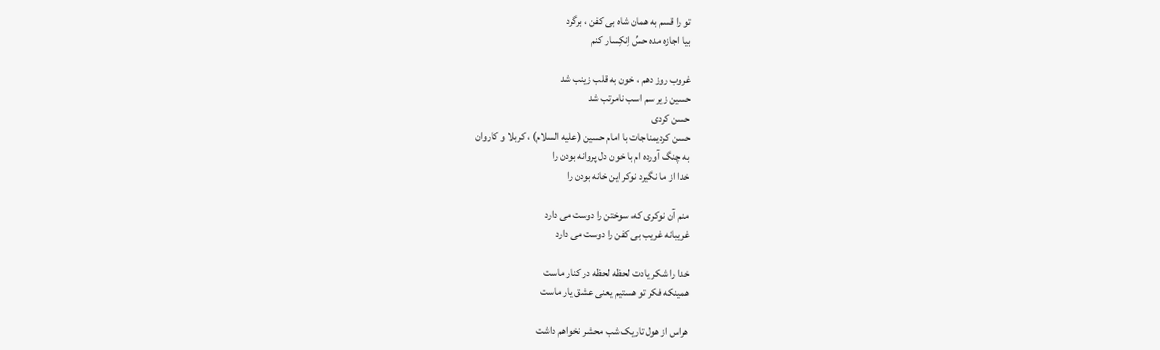تو را قسم به همان شاه بی کفن ، برگرد
بیا اجازه مده حسِّ اِنکِسار کنم

غروب روز دهم ، خون به قلب زینب شد
حسین زیر سم اسب نامرتب شد
حسن کردی
حسن کردیمناجات با امام حسین (علیه السلام) ، کربلا و کاروان
به چنگ آورده ام با خون دل پروانه بودن را
خدا از ما نگیرد نوکر این خانه بودن را

منم آن نوکری که، سوختن را دوست می دارد
غریبانه غریب بی کفن را دوست می دارد

خدا را شکر یادت لحظه لحظه در کنار ماست
همینکه فکر تو هستیم یعنی عشق یار ماست

هراس از هول تاریک شب محشر نخواهم داشت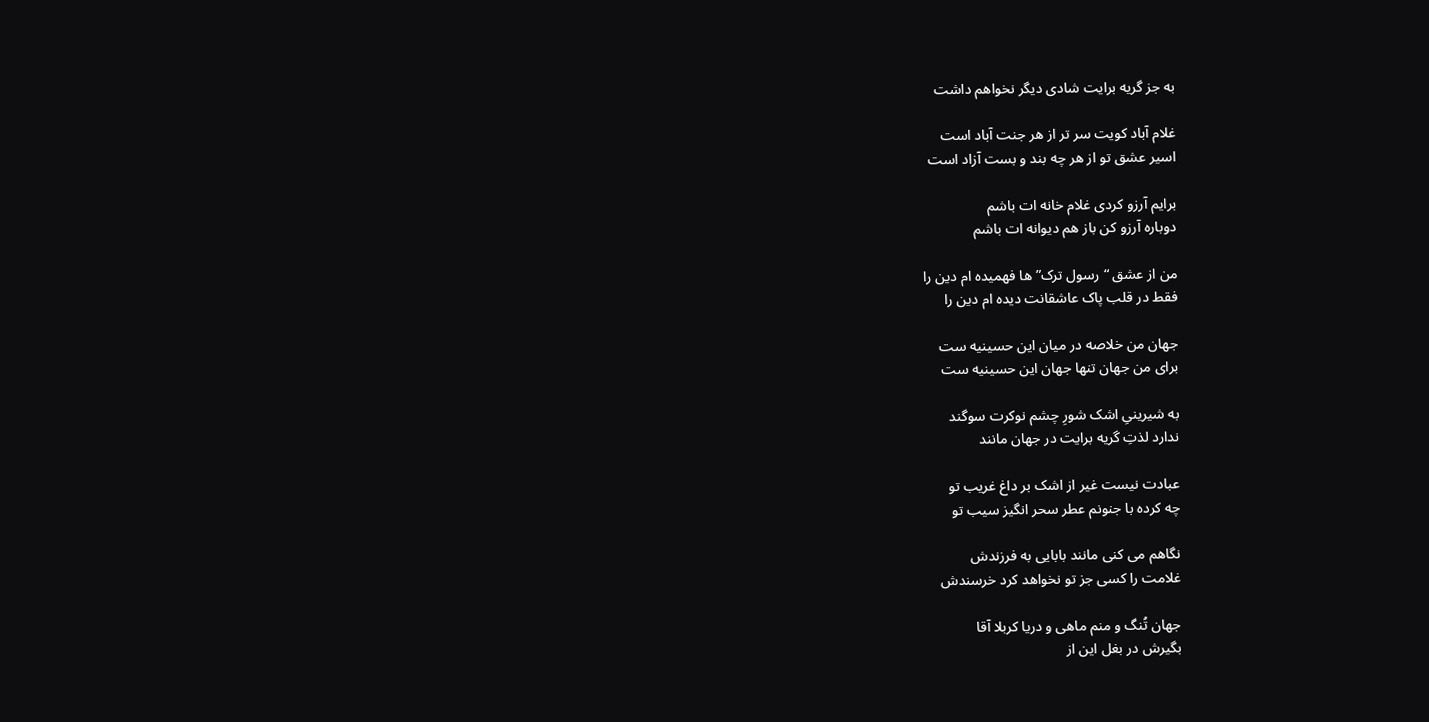به جز گریه برایت شادی دیگر نخواهم داشت

غلام آباد کویت سر تر از هر جنت آباد است
اسیر عشق تو از هر چه بند و بست آزاد است

برایم آرزو کردی غلام خانه ات باشم
دوباره آرزو کن باز هم دیوانه ات باشم

من از عشق “رسول ترک” ها فهمیده ام دین را
فقط در قلب پاک عاشقانت دیده ام دین را

جهان من خلاصه در میان این حسینیه ست
برای من جهان تنها جهان این حسینیه ست

به شیرینیِ اشک شورِ چشم نوکرت سوگند
ندارد لذتِ گریه برایت در جهان مانند

عبادت نیست غیر از اشک بر داغ غریب تو
چه کرده با جنونم عطر سحر انگیز سیب تو

نگاهم می کنی مانند بابایی به فرزندش
غلامت را کسی جز تو نخواهد کرد خرسندش

جهان تُنگ و منم ماهی و دریا کربلا آقا
بگیرش در بغل این از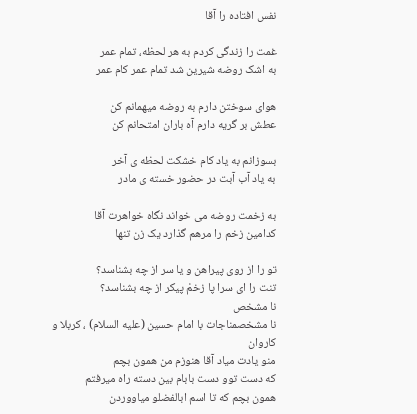نفس افتاده را آقا

غمت را زندگی کردم به هر لحظه، تمام عمر
به اشک روضه شیرین شد تمام عمر کام عمر

هوای سوختن دارم به روضه میهمانم کن
عطش بر گریه دارم آه باران امتحانم کن

بسوزانم به یاد کام خشکت لحظه ی آخر
به یاد آب آبت در حضور خسته ی مادر

به زخمت روضه می خواند نگاه خواهرت آقا
کدامین زخم را مرهم گذارد یک زن تنها

تو را از روی پیراهن و یا سر از چه بشناسد؟
تنت را ای سرا پا زخمْ پیکر از چه بشناسد؟
نا مشخص
نا مشخصمناجات با امام حسین (علیه السلام) ، کربلا و کاروان
منو یادت میاد آقا هنوزم من همون بچم
که دست توو دست بابام بین دسته راه میرفتم
همون بچم که تا اسم ابالفضلو میاووردن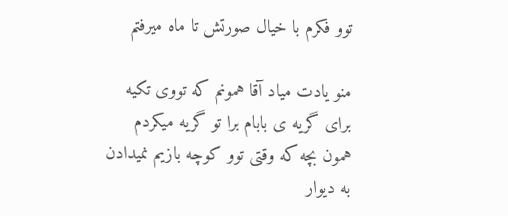توو فکرم با خیال صورتش تا ماه میرفتم

منو یادت میاد آقا همونم که تووی تکیه
برای گریه ی بابام برا تو گریه میکردم
همون بچه که وقتی توو کوچه بازیم نمیدادن
به دیوار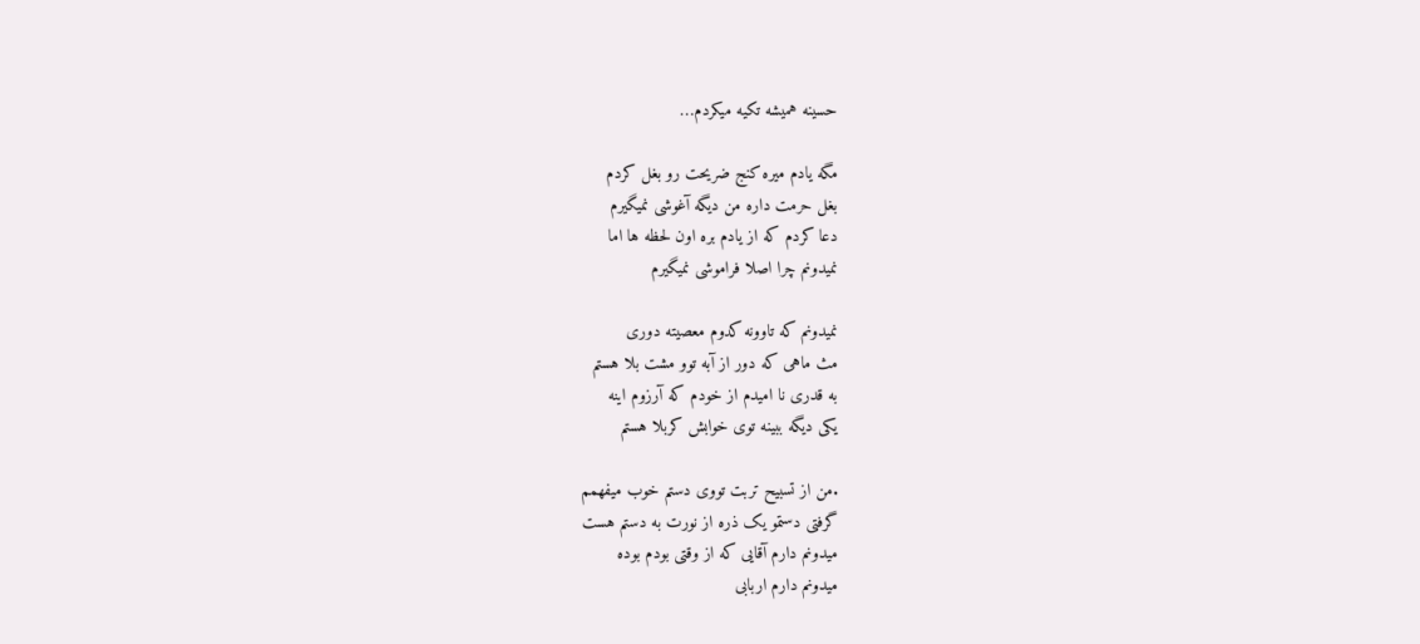حسینه همیشه تکیه میکردم…

مگه یادم میره کنج ضریحت رو بغل کردم
بغل حرمت داره من دیگه آغوشی نمیگیرم
دعا کردم که از یادم بره اون لحظه ها اما
نمیدونم چرا اصلا فراموشی نمیگیرم

نمیدونم که تاوونه کدوم معصیته دوری
مث ماهی که دور از آبه توو مشت بلا هستم
به قدری نا امیدم از خودم که آرزوم اینه
یکی دیگه ببینه توی خوابش کربلا هستم

.من از تسبیح تربت تووی دستم خوب میفهمم
گرفتی دستمو یک ذره از نورت به دستم هست
میدونم دارم آقایی که از وقتی بودم بوده
میدونم دارم اربابی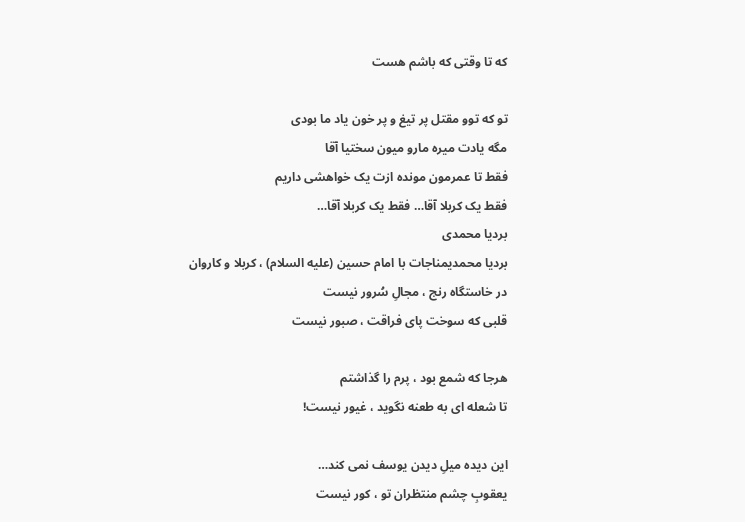که تا وقتی که باشم هست

تو که توو مقتل پر تیغ و پر خون یاد ما بودی
مگه یادت میره مارو میون سختیا آقا
فقط تا عمرمون مونده ازت یک خواهشی داریم
فقط یک کربلا آقا… فقط یک کربلا آقا…
بردیا محمدی
بردیا محمدیمناجات با امام حسین (علیه السلام) ، کربلا و کاروان
در خاستگاه رنج ، مجالِ سُرور نیست
قلبی که سوخت پای فراقت ، صبور نیست

هرجا که شمع بود ، پرم را گذاشتم
تا شعله ای به طعنه نگوید ، غیور نیست!

این دیده میلِ دیدن یوسف نمی کند…
یعقوبِ چشم منتظران تو ، کور نیست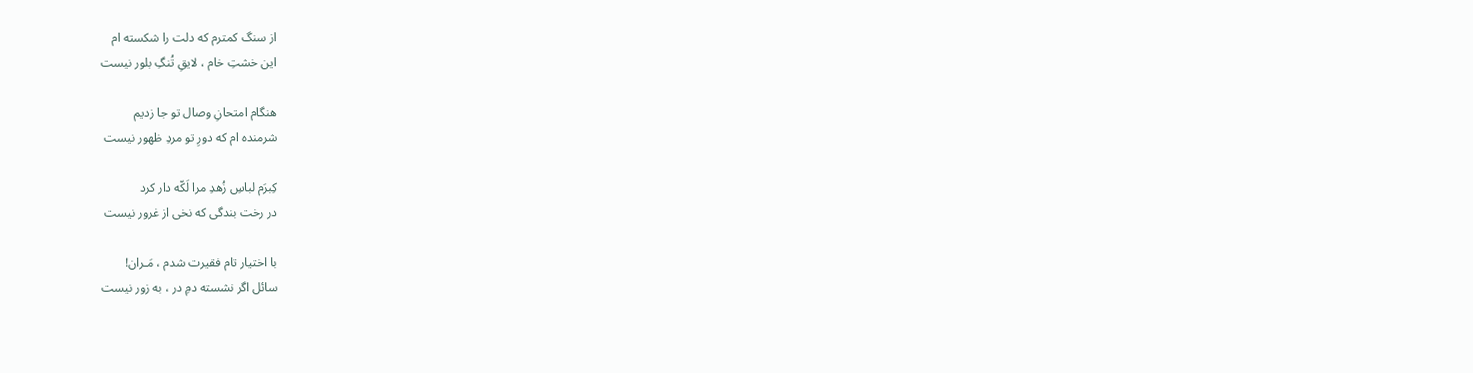از سنگ کمترم که دلت را شکسته ام
این خشتِ خام ، لایقِ تُنگِ بلور نیست

هنگام امتحانِ وصال تو جا زدیم
شرمنده ام که دورِ تو مردِ ظهور نیست

کِبرَم لباسِ زُهدِ مرا لَکّه دار کرد
در رخت بندگی که نخی از غرور نیست

با اختیار تام فقیرت شدم ، مَـران!
سائل اگر نشسته دمِ در ، به زور نیست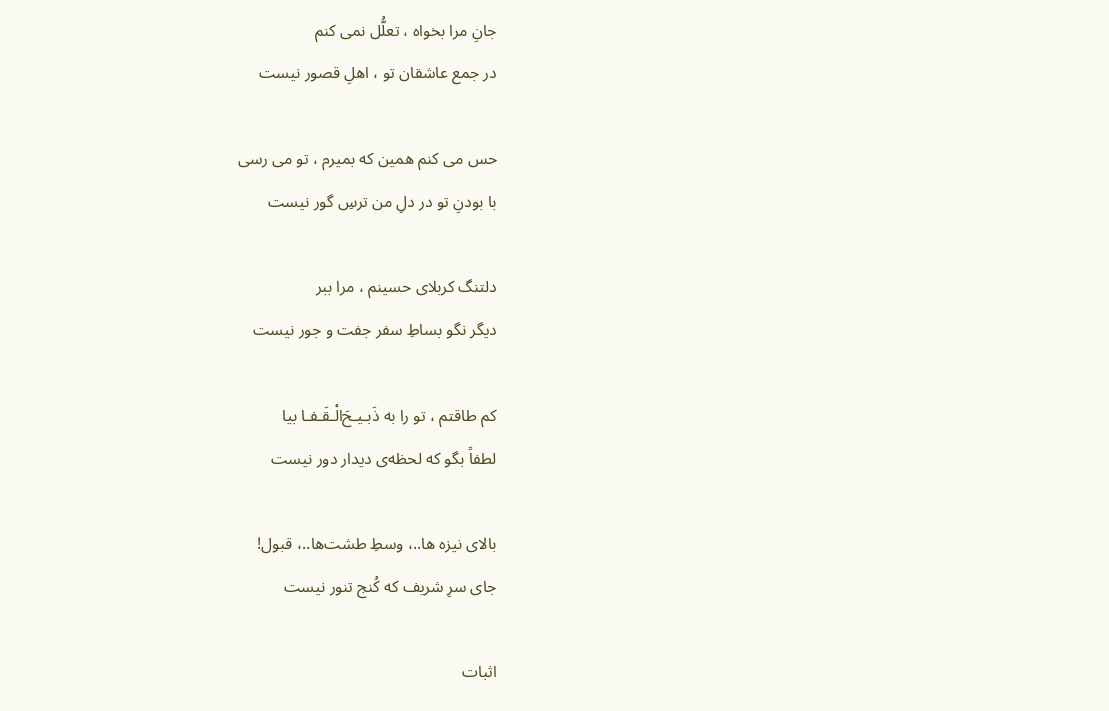جانِ مرا بخواه ، تعلُّل نمی کنم
در جمع عاشقان تو ، اهلِ قصور نیست

حس می کنم همین که بمیرم ، تو می رسی
با بودنِ تو در دلِ من ترسِ گور نیست

دلتنگ کربلای حسینم ، مرا ببر
دیگر نگو بساطِ سفر جفت و جور نیست

کم طاقتم ، تو را به ذَبـیـحَ‌الْـقَـفـا بیا
لطفاً بگو که لحظه‌ی دیدار دور نیست

بالای نیزه ها..، وسطِ طشت‌ها..، قبول!
جای سرِ شریف که کُنج تنور نیست

اثبات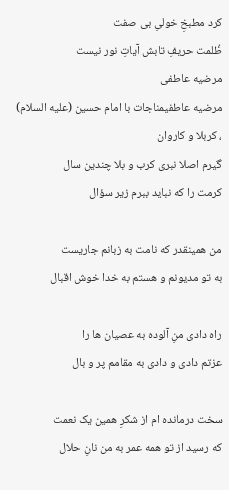کرد مطبخِ خولیِ بی صفت
ظُلمت حریفِ تابش آیاتِ نور نیست
مرضیه عاطفی
مرضیه عاطفیمناجات با امام حسین (علیه السلام) ، کربلا و کاروان
گیرم اصلا نبری کرب و بلا چندین سال
کرمت را که نباید ببرم زیر سؤال

من همینقدر که نامت به زبانم جاریست
به تو مدیونم و هستم به خدا خوش اقبال

راه دادی منِ آلوده به عصیان ها را
عزتم دادی و دادی به مقامم پر و بال

سخت درمانده ام از شکرِ همین یک نعمت
که رسید از تو همه عمر به من نانِ حلال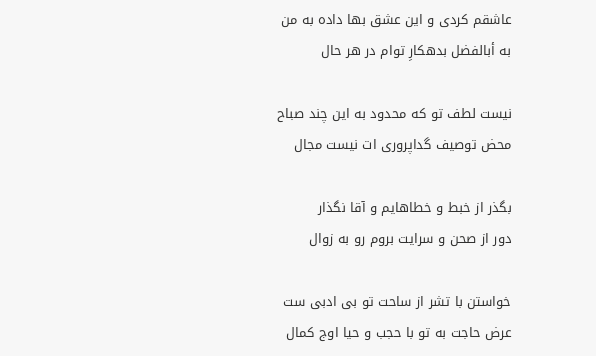عاشقم کردی و این عشق بها داده به من
به أبالفضل بدهکارِ توام در هر حال

نیست لطف تو که محدود به این چند صباح
محض توصیف‌ گداپروری ات نیست مجال

بگذر از خبط و خطاهایم و آقا نگذار
دور از صحن و سرایت بروم رو به زوال

خواستن با تشر از ساحت تو بی ادبی ست
عرض حاجت به تو با حجب و حیا اوج کمال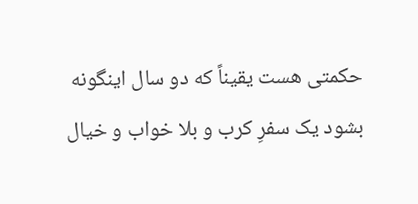حکمتی هست یقیناً که دو سال اینگونه
بشود یک سفرِ کرب و بلا خواب و خیال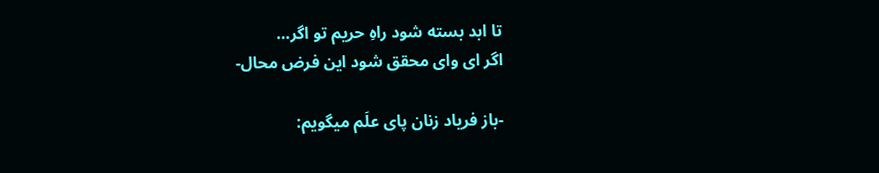تا ابد بسته شود راهِ حریم تو اگر…
اگر ای وای محقق شود این فرض محال-

-باز فریاد زنان پای علَم میگویم: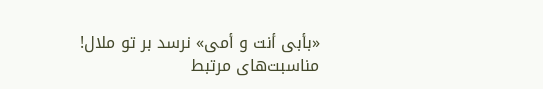«بأبی أنت و أمی» نرسد بر تو ملال!
مناسبت‌های مرتبط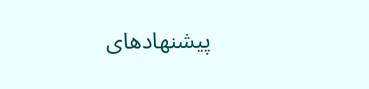پیشنهادهای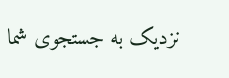نزدیک به جستجوی شما